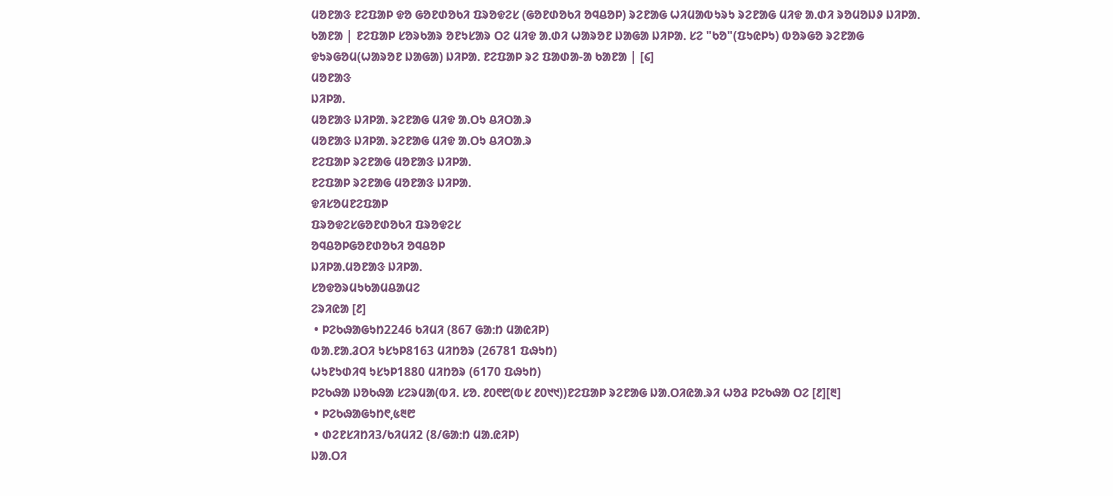ᱢᱚᱱᱟᱝ ᱱᱮᱯᱟᱞ ᱫᱚ ᱜᱚᱱᱰᱚᱠᱤ ᱯᱨᱚᱫᱮᱥ (ᱜᱚᱱᱰᱚᱠᱤ ᱚᱧᱪᱚᱞ) ᱨᱮᱱᱟᱜ ᱦᱤᱢᱟᱵᱩᱨᱩ ᱨᱮᱱᱟᱜ ᱢᱤᱫ ᱟᱹᱰᱤ ᱨᱚᱢᱚᱡᱽ ᱡᱤᱞᱟᱹ ᱠᱟᱱᱟ | ᱱᱮᱯᱟᱞ ᱥᱚᱨᱠᱟᱨ ᱚᱱᱩᱥᱟᱨ ᱛᱮ ᱢᱤᱫ ᱟᱹᱰᱤ ᱦᱟᱨᱚᱱ ᱡᱟᱜᱟ ᱡᱤᱞᱟᱹ ᱥᱮ "ᱠᱚ"(ᱯᱩᱭᱞᱩ) ᱵᱚᱨᱜᱚ ᱨᱮᱱᱟᱜ ᱫᱩᱨᱜᱚᱢ(ᱦᱟᱨᱚᱱ ᱡᱟᱜᱟ) ᱡᱤᱞᱟᱹ ᱱᱮᱯᱟᱞ ᱨᱮ ᱯᱟᱰᱟ-ᱟ ᱠᱟᱱᱟ | [᱔]
ᱢᱚᱱᱟᱝ
ᱡᱤᱞᱟᱹ
ᱢᱚᱱᱟᱝ ᱡᱤᱞᱟᱹ ᱨᱮᱱᱟᱜ ᱢᱤᱫ ᱟᱹᱛᱩ ᱪᱤᱛᱟᱹᱨ
ᱢᱚᱱᱟᱝ ᱡᱤᱞᱟᱹ ᱨᱮᱱᱟᱜ ᱢᱤᱫ ᱟᱹᱛᱩ ᱪᱤᱛᱟᱹᱨ
ᱱᱮᱯᱟᱞ ᱨᱮᱱᱟᱜ ᱢᱚᱱᱟᱝ ᱡᱤᱞᱟᱹ
ᱱᱮᱯᱟᱞ ᱨᱮᱱᱟᱜ ᱢᱚᱱᱟᱝ ᱡᱤᱞᱟᱹ
ᱫᱤᱥᱚᱢᱱᱮᱯᱟᱞ
ᱯᱨᱚᱫᱮᱥᱜᱚᱱᱰᱚᱠᱤ ᱯᱨᱚᱫᱮᱥ
ᱚᱧᱪᱚᱞᱜᱚᱱᱰᱚᱠᱤ ᱚᱧᱪᱚᱞ
ᱡᱤᱞᱟᱹᱢᱚᱱᱟᱝ ᱡᱤᱞᱟᱹ
ᱥᱚᱫᱚᱨᱢᱩᱠᱟᱢᱪᱟᱢᱮ
ᱮᱨᱤᱭᱟ [᱒]
 • ᱞᱮᱠᱷᱟᱜᱩᱴ2246 ᱠᱤᱢᱤ (867 ᱜᱟᱺᱴ ᱢᱟᱭᱤᱞ)
ᱵᱟᱹᱱᱟᱹᱲᱛᱤ ᱩᱥᱩᱞ8163 ᱢᱤᱴᱚᱨ (26781 ᱯᱷᱩᱴ)
ᱦᱩᱱᱩᱰᱤᱧ ᱩᱥᱩᱞ1880 ᱢᱤᱴᱚᱨ (6170 ᱯᱷᱩᱴ)
ᱞᱮᱠᱷᱟ ᱡᱚᱠᱷᱟ ᱥᱮᱨᱢᱟ(ᱵᱤᱹ ᱥᱚᱹ ᱒᱐᱖᱘(ᱵᱥ ᱒᱐᱑᱑))ᱱᱮᱯᱟᱞ ᱨᱮᱱᱟᱜ ᱡᱟᱹᱛᱤᱭᱟᱹᱨᱤ ᱦᱚᱲ ᱞᱮᱠᱷᱟ ᱛᱮ [᱒][᱓]
 • ᱞᱮᱠᱷᱟᱜᱩᱴ᱖,᱕᱓᱘
 • ᱰᱮᱱᱥᱤᱴᱤ3/ᱠᱤᱢᱤ2 (8/ᱜᱟᱺᱴ ᱢᱟᱹᱭᱤᱞ)
ᱡᱟᱹᱛᱤ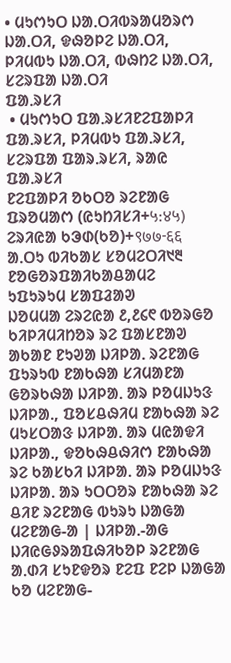• ᱢᱩᱬᱩᱛ ᱡᱟᱹᱛᱤᱵᱨᱟᱢᱚᱨᱬ ᱡᱟᱹᱛᱤ, ᱫᱷᱚᱞᱮ ᱡᱟᱹᱛᱤ, ᱞᱤᱢᱵᱩ ᱡᱟᱹᱛᱤ, ᱵᱷᱴᱮ ᱡᱟᱹᱛᱤ, ᱥᱮᱨᱯᱟ ᱡᱟᱹᱛᱤ
ᱯᱟᱹᱨᱥᱤ
 • ᱢᱩᱬᱩᱛ ᱯᱟᱹᱨᱥᱤᱱᱮᱯᱟᱞᱤ ᱯᱟᱹᱨᱥᱤ, ᱞᱤᱢᱵᱩ ᱯᱟᱹᱨᱥᱤ, ᱥᱮᱨᱯᱟ ᱯᱟᱨᱹᱨᱥᱤ, ᱨᱟᱭ ᱯᱟᱹᱨᱥᱤ
ᱱᱮᱯᱟᱞᱤ ᱚᱠᱛᱚ ᱨᱮᱱᱟᱜ ᱯᱨᱚᱢᱟᱬ (ᱭᱩᱴᱤᱥᱤ+५:४५)
ᱮᱨᱤᱭᱟ ᱠᱳᱰ(ᱠᱚ)+९७७-६६
ᱟᱹᱛᱩ ᱵᱤᱠᱟᱥ ᱥᱚᱢᱮᱛᱤ᱑᱓
ᱱᱚᱜᱚᱨᱯᱟᱤᱠᱟᱪᱟᱢᱮ
ᱩᱯᱩᱨᱩᱢ ᱥᱟᱯᱲᱟᱣ
ᱡᱚᱢᱢᱟ ᱮᱨᱮᱭᱟ ᱒,᱒᱔᱖ ᱵᱚᱨᱜᱚ ᱠᱤᱞᱤᱢᱤᱴᱚᱨ ᱨᱮ ᱯᱟᱥᱱᱟᱣ ᱟᱠᱟᱱ ᱱᱩᱣᱟ ᱡᱤᱞᱟᱹ ᱨᱮᱱᱟᱜ ᱯᱩᱨᱩᱵ ᱱᱟᱠᱷᱟ ᱥᱤᱢᱟᱱᱟ ᱜᱚᱨᱠᱷᱟ ᱡᱤᱞᱟᱹ ᱟᱨ ᱞᱚᱢᱡᱩᱝ ᱡᱤᱞᱟᱹ, ᱯᱚᱥᱪᱷᱤᱢ ᱱᱟᱠᱷᱟ ᱨᱮ ᱢᱩᱥᱛᱟᱝ ᱡᱤᱞᱟᱹ ᱟᱨ ᱢᱭᱟᱫᱤ ᱡᱤᱞᱟᱹ, ᱫᱚᱠᱷᱪᱷᱤᱬ ᱱᱟᱠᱷᱟ ᱨᱮ ᱠᱟᱥᱠᱤ ᱡᱤᱞᱟᱹ ᱟᱨ ᱞᱚᱢᱡᱩᱝ ᱡᱤᱞᱟᱹ ᱟᱨ ᱩᱛᱛᱚᱨ ᱱᱟᱠᱷᱟ ᱨᱮ ᱪᱤᱱ ᱨᱮᱱᱟᱜ ᱵᱩᱨᱩ ᱡᱟᱜᱟ ᱢᱮᱱᱟᱜ-ᱟ | ᱡᱤᱞᱟᱹ-ᱟᱜ ᱡᱤᱭᱜᱽᱨᱟᱯᱷᱤᱠᱚᱞ ᱨᱮᱱᱟᱜ ᱟᱹᱰᱤ ᱥᱩᱱᱫᱚᱨ ᱱᱮᱯ ᱱᱮᱞ ᱡᱟᱜᱟ ᱠᱚ ᱢᱮᱱᱟᱜ-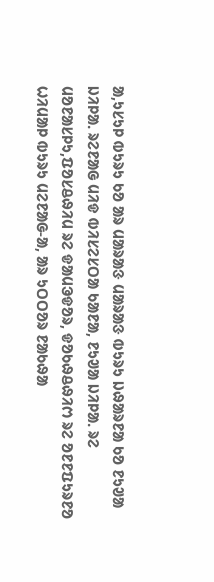ᱟ,ᱩᱥᱩᱞ ᱵᱩᱨᱩ ᱠᱚ ᱟᱨ ᱢᱟᱨᱟᱝ ᱢᱟᱨᱟᱝ ᱵᱩᱨᱩ ᱡᱷᱟᱨᱱᱟ ᱠᱚ ᱱᱩᱣᱟ ᱡᱤᱞᱟᱹ ᱨᱮᱱᱟᱜ ᱢᱤᱫ ᱵᱤᱥᱮᱥᱛᱟ ᱠᱟᱱᱟ, ᱱᱩᱣᱟ ᱡᱤᱞᱟᱹ ᱨᱮ ᱢᱚᱱᱟᱥᱞᱩ,ᱯᱚᱥᱪᱷᱤᱢ ᱨᱮ ᱫᱟᱢᱳᱫᱚᱨ, ᱫᱚᱠᱷᱪᱷᱤᱬ ᱨᱮ ᱚᱱᱱᱯᱩᱨᱱᱚ ᱦᱤᱢᱟᱞ ᱵᱩᱨᱩ ᱢᱮᱱᱟᱜ-ᱟ, ᱟᱨ ᱩᱛᱛᱚᱨ ᱱᱟᱠᱷᱟ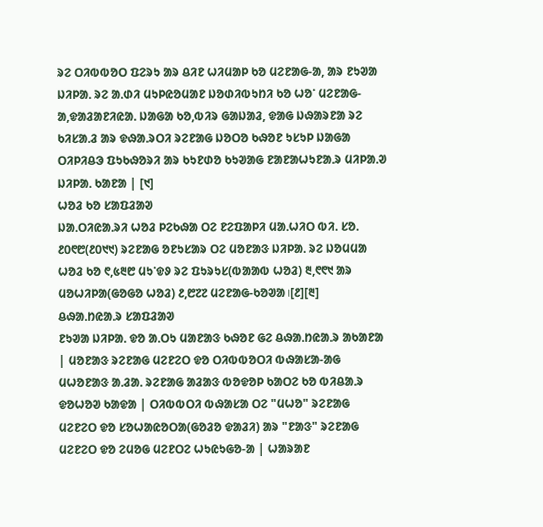ᱨᱮ ᱛᱤᱵᱵᱚᱛ ᱯᱮᱨᱩ ᱟᱨ ᱪᱤᱱ ᱦᱤᱢᱟᱞ ᱠᱚ ᱢᱮᱱᱟᱜ-ᱟ, ᱟᱨ ᱱᱩᱣᱟ ᱡᱤᱞᱟᱹ ᱨᱮ ᱟᱹᱰᱤ ᱢᱩᱞᱭᱚᱢᱟᱱ ᱡᱚᱰᱤᱵᱩᱴᱤ ᱠᱚ ᱦᱚᱸ ᱢᱮᱱᱟᱜ-ᱟ,ᱫᱟᱲᱟᱱᱤᱭᱟᱹ ᱡᱟᱜᱟ ᱠᱚ,ᱵᱤᱨ ᱜᱟᱡᱟᱲ, ᱫᱟᱜ ᱡᱷᱟᱨᱱᱟ ᱨᱮ ᱠᱤᱥᱟᱹᱲ ᱟᱨ ᱫᱷᱟᱹᱨᱛᱤ ᱨᱮᱱᱟᱜ ᱡᱚᱛᱚ ᱠᱷᱚᱱ ᱩᱥᱩᱞ ᱡᱟᱜᱟ ᱛᱤᱞᱤᱪᱳ ᱯᱩᱠᱷᱚᱨᱤ ᱟᱨ ᱠᱩᱱᱰᱚ ᱠᱩᱣᱟᱜ ᱱᱟᱱᱟᱦᱩᱱᱟᱹᱨ ᱢᱤᱞᱟᱹᱣ ᱡᱤᱞᱟᱹ ᱠᱟᱱᱟ | [᱑]
ᱦᱚᱲ ᱠᱚ ᱥᱟᱯᱲᱟᱣ
ᱡᱟᱹᱛᱤᱭᱟᱹᱨᱤ ᱦᱚᱲ ᱞᱮᱠᱷᱟ ᱛᱮ ᱱᱮᱯᱟᱞᱤ ᱢᱟᱹᱦᱤᱛ ᱵᱤᱹ ᱥᱚᱹ ᱒᱐᱖᱘(᱒᱐᱑᱑) ᱨᱮᱱᱟᱜ ᱚᱱᱩᱥᱟᱨ ᱛᱮ ᱢᱚᱱᱟᱝ ᱡᱤᱞᱟᱹ ᱨᱮ ᱡᱚᱢᱢᱟ ᱦᱚᱲ ᱠᱚ ᱖,᱕᱓᱘ ᱢᱩᱸᱫᱽ ᱨᱮ ᱯᱩᱨᱩᱥ(ᱵᱟᱟᱵ ᱦᱚᱲ) ᱓,᱖᱖᱑ ᱟᱨ ᱢᱚᱦᱤᱞᱟ(ᱜᱚᱜᱚ ᱦᱚᱲ) ᱒,᱘᱗᱗ ᱢᱮᱱᱟᱜ-ᱠᱚᱣᱟ।[᱒][᱓]
ᱪᱷᱟᱹᱴᱭᱟᱹᱨ ᱥᱟᱯᱲᱟᱣ
ᱱᱩᱣᱟ ᱡᱤᱞᱟᱹ ᱫᱚ ᱟᱹᱛᱩ ᱢᱟᱱᱟᱝ ᱠᱷᱚᱱ ᱜᱮ ᱪᱷᱟᱹᱴᱭᱟᱹᱨ ᱟᱠᱟᱱᱟ | ᱢᱚᱱᱟᱝ ᱨᱮᱱᱟᱜ ᱢᱮᱱᱮᱛ ᱫᱚ ᱛᱤᱵᱵᱚᱛᱤ ᱵᱷᱟᱥᱟ-ᱟᱜ ᱢᱦᱚᱱᱟᱝ ᱟᱹᱲᱟᱹ ᱨᱮᱱᱟᱜ ᱟᱲᱟᱝ ᱵᱚᱫᱚᱞ ᱠᱟᱛᱮ ᱠᱚ ᱵᱤᱪᱟᱹᱨ ᱫᱚᱦᱚᱣ ᱠᱟᱫᱟ | ᱛᱤᱵᱵᱛᱤ ᱵᱷᱟᱥᱟ ᱛᱮ "ᱢᱦᱚ" ᱨᱮᱱᱟᱜ ᱢᱮᱱᱮᱛ ᱫᱚ ᱥᱚᱦᱟᱭᱚᱛᱟ(ᱜᱚᱲᱚ ᱫᱟᱲᱤ) ᱟᱨ "ᱱᱟᱝ" ᱨᱮᱱᱟᱜ ᱢᱮᱱᱮᱛ ᱫᱚ ᱮᱢᱚᱜ ᱢᱮᱱᱛᱮ ᱦᱩᱭᱩᱜᱚ-ᱟ | ᱦᱟᱨᱟᱱ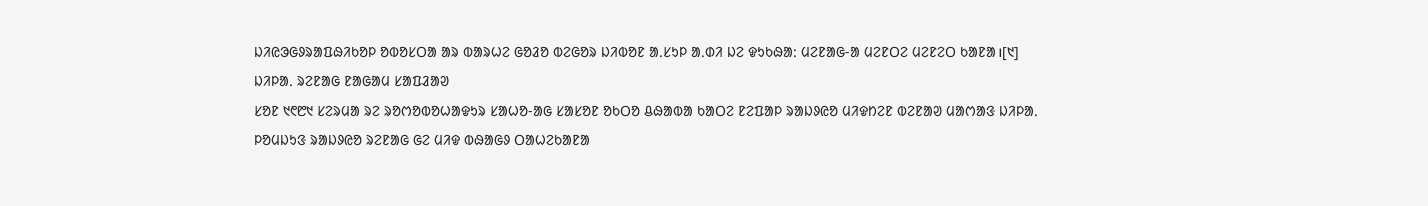ᱡᱤᱭᱳᱜᱽᱨᱟᱯᱷᱤᱠᱚᱞ ᱚᱵᱚᱥᱛᱟ ᱟᱨ ᱵᱟᱨᱦᱮ ᱜᱚᱲᱚ ᱵᱮᱜᱚᱨ ᱡᱤᱵᱚᱱ ᱟᱹᱥᱩᱞ ᱟᱹᱰᱤ ᱡᱮ ᱫᱩᱠᱷᱟᱺ ᱢᱮᱱᱟᱜ-ᱟ ᱢᱮᱱᱛᱮ ᱢᱮᱱᱮᱛ ᱠᱟᱱᱟ।[᱑]
ᱡᱤᱞᱟᱹ ᱨᱮᱱᱟᱜ ᱱᱟᱜᱟᱢ ᱥᱟᱯᱲᱟᱣ
ᱥᱚᱱ ᱑᱖᱘᱑ ᱥᱮᱨᱢᱟ ᱨᱮ ᱨᱚᱬᱚᱵᱚᱦᱟᱫᱩᱨ ᱥᱟᱦᱚ-ᱟᱜ ᱥᱟᱥᱚᱱ ᱚᱠᱛᱚ ᱪᱷᱟᱵᱟ ᱠᱟᱛᱮ ᱱᱮᱯᱟᱞ ᱨᱟᱡᱽᱭᱚ ᱢᱤᱫᱴᱮᱱ ᱵᱮᱱᱟᱣ ᱢᱟᱬᱟᱝ ᱡᱤᱞᱟᱹ ᱞᱚᱢᱡᱩᱝ ᱨᱟᱡᱽᱭᱚ ᱨᱮᱱᱟᱜ ᱜᱮ ᱢᱤᱫ ᱵᱷᱟᱜᱽ ᱛᱟᱦᱮᱠᱟᱱᱟ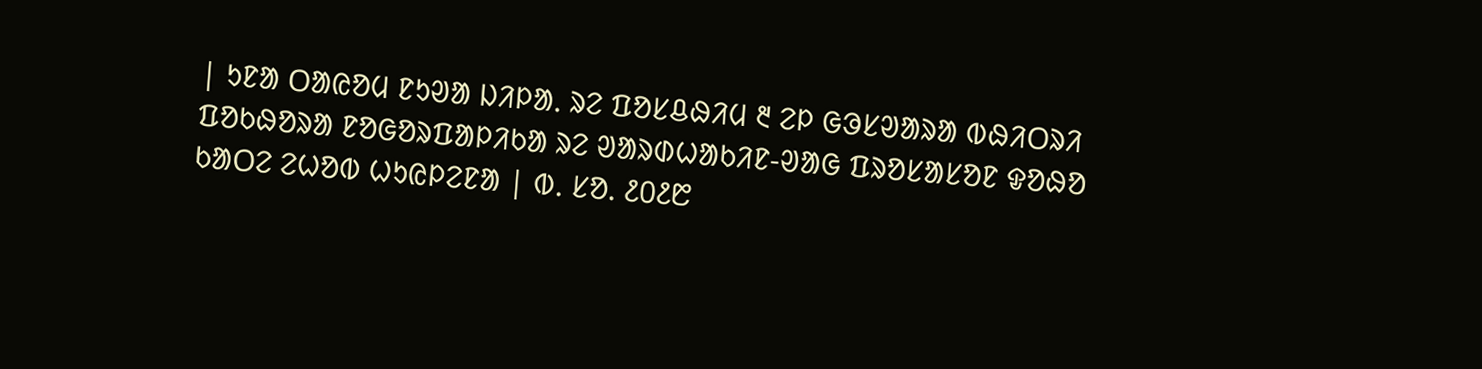| ᱩᱱᱟ ᱛᱟᱭᱚᱢ ᱱᱩᱣᱟ ᱡᱤᱞᱟᱹ ᱨᱮ ᱯᱚᱥᱪᱷᱤᱢ ᱓ ᱮᱞ ᱜᱳᱥᱣᱟᱨᱟ ᱵᱷᱤᱛᱨᱤ ᱯᱚᱠᱷᱚᱨᱟ ᱱᱚᱜᱚᱨᱯᱟᱞᱤᱠᱟ ᱨᱮ ᱣᱟᱨᱰᱦᱟᱠᱤᱱ-ᱣᱟᱜ ᱯᱨᱚᱥᱟᱥᱚᱱ ᱫᱚᱷᱚ ᱠᱟᱛᱮ ᱮᱦᱚᱵ ᱦᱩᱭᱞᱮᱱᱟ | ᱵᱹ ᱥᱚᱹ ᱒᱐᱒᱘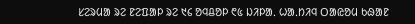ᱥᱮᱨᱢᱟ ᱨᱮ ᱱᱮᱯᱟᱞ ᱨᱮ ᱑᱔ ᱚᱧᱪᱚᱞ ᱖᱕ ᱡᱤᱞᱟᱹ ᱦᱟᱹᱴᱤᱧ ᱛᱟᱭᱚᱢ ᱠᱷᱟᱱ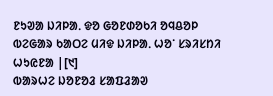ᱱᱩᱣᱟ ᱡᱤᱞᱟᱹ ᱫᱚ ᱜᱚᱱᱰᱚᱠᱤ ᱚᱧᱪᱚᱞ ᱵᱮᱜᱟᱨ ᱠᱟᱛᱮ ᱢᱤᱫ ᱡᱤᱞᱟᱹ ᱦᱚᱸ ᱥᱨᱤᱥᱴᱤ ᱦᱩᱭᱱᱟ |[᱑]
ᱵᱟᱨᱦᱮ ᱡᱚᱱᱚᱲ ᱥᱟᱯᱲᱟᱣ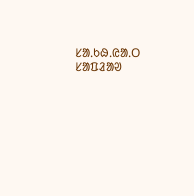ᱥᱟᱹᱠᱷᱹᱭᱟᱹᱛ ᱥᱟᱯᱲᱟᱣ